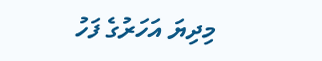މިދިޔަ އަހަރުގެ ފަހު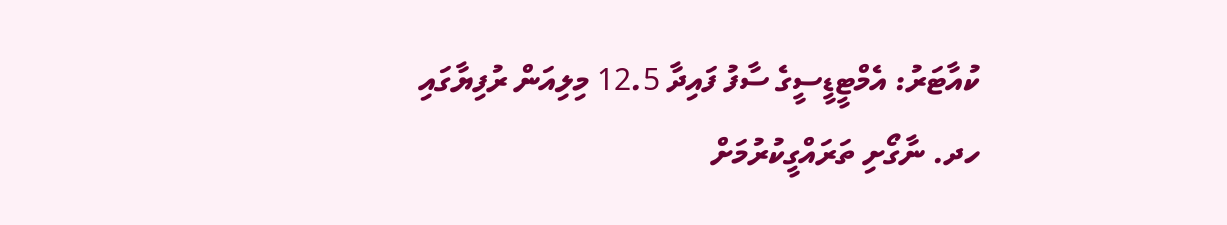ކުއާޓަރު: އެމްޓީޑީސީގެ ސާފު ފައިދާ 12.5 މިލިއަން ރުފިޔާގައި
ހދ. ނާގޯށި ތަރައްގީކުރުމަށް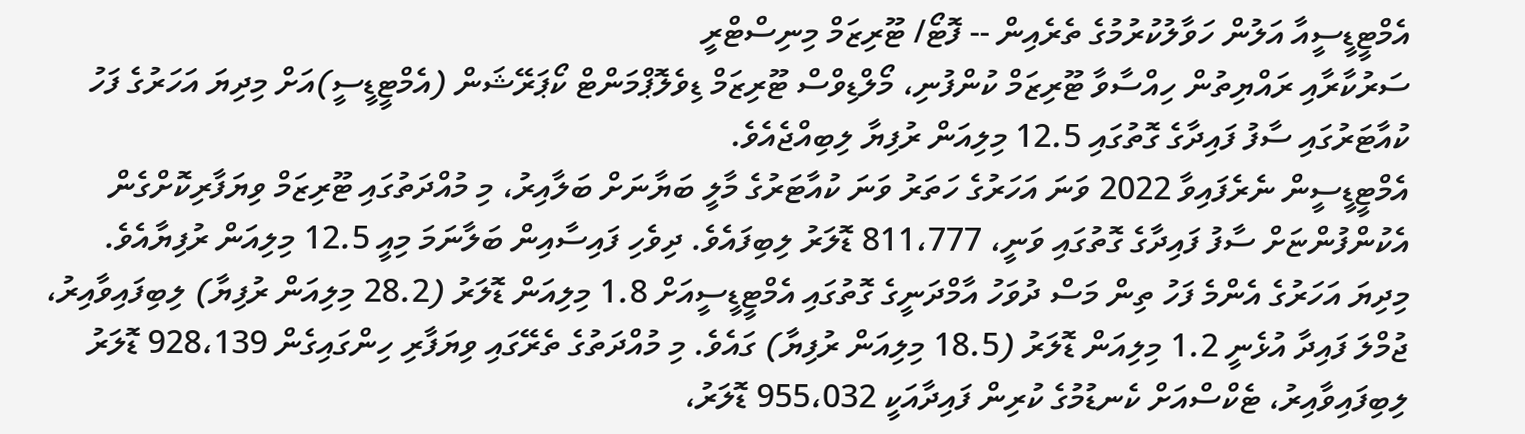އެމްޓީޑީސީއާ އަލުން ހަވާލުކުރުމުގެ ތެރެއިން -- ފޮޓޯ/ ޓޫރިޒަމް މިނިސްޓްރީ
ސަރުކާރާއި ރައްޔިތުން ހިއްސާވާ ޓޫރިޒަމް ކުންފުނި، މޯލްޑިވްސް ޓޫރިޒަމް ޑިވެލޮޕްމަންޓް ކޯޕަރޭޝަން (އެމްޓީޑީސީ)އަށް މިދިޔަ އަހަރުގެ ފަހު ކުއާޓަރުގައި ސާފު ފައިދާގެ ގޮތުގައި 12.5 މިލިއަން ރުފިޔާ ލިބިއްޖެއެވެ.
އެމްޓީޑީސީން ނެރެފައިވާ 2022 ވަނަ އަހަރުގެ ހަތަރު ވަނަ ކުއާޓަރުގެ މާލީ ބަޔާނަށް ބަލާއިރު، މި މުއްދަތުގައި ޓޫރިޒަމް ވިޔަފާރިކޮށްގެން އެކުންފުންޏަށް ސާފު ފައިދާގެ ގޮތުގައި ވަނީ، 811،777 ޑޮލަރު ލިބިފައެވެ. ދިވެހި ފައިސާއިން ބަލާނަމަ މިއީ 12.5 މިލިއަން ރުފިޔާއެވެ.
މިދިޔަ އަހަރުގެ އެންމެ ފަހު ތިން މަސް ދުވަހު އާމްދަނީގެ ގޮތުގައި އެމްޓީޑީސީއަށް 1.8 މިލިއަން ޑޮލަރު (28.2 މިލިއަން ރުފިޔާ) ލިބިފައިވާއިރު، ޖުމްލަ ފައިދާ އުޅެނީ 1.2 މިލިއަން ޑޮލަރު (18.5 މިލިއަން ރުފިޔާ) ގައެވެ. މި މުއްދަތުގެ ތެރޭގައި ވިޔަފާރި ހިންގައިގެން 928،139 ޑޮލަރު ލިބިފައިވާއިރު، ޓެކްސްއަށް ކެނޑުމުގެ ކުރިން ފައިދާއަކީ 955،032 ޑޮލަރު،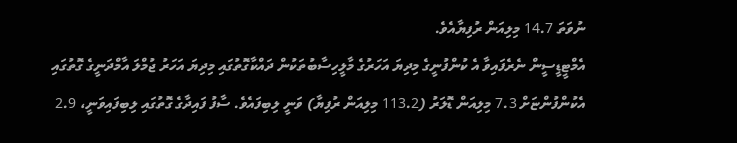ނުވަތަ 14.7 މިލިއަން ރުފިޔާއެވެ.
އެމްޓީޑީސީން ނެރެފައިވާ އެ ކުންފުނީގެ މިދިޔަ އަހަރުގެ މާލީހިސާބުތަކުން ދައްކާގޮތުގައި މިދިޔަ އަހަރު ޖުމްލަ އާމްދަނީގެ ގޮތުގައި އެކުންފުންޏަށް 7.3 މިލިއަން ޑޮލަރު (113.2 މިލިއަން ރުފިޔާ) ވަނީ ލިބިފައެވެ. ސާފު ފައިދާގެ ގޮތުގައި ލިބިފައިވަނީ، 2.9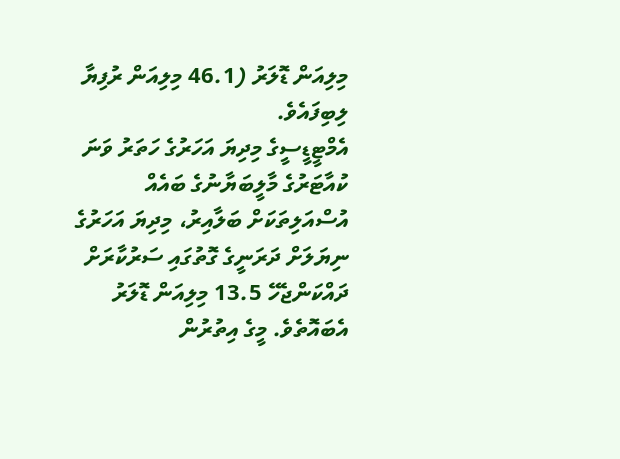މިލިއަން ޑޮލަރު (46.1 މިލިއަން ރުފިޔާ ލިބިފައެވެ.
އެމްޓީޑީސީގެ މިދިޔަ އަހަރުގެ ހަތަރު ވަނަ ކުއާޓަރުގެ މާލީބަޔާނުގެ ބައެއް އުސްއަލިތަކަށް ބަލާއިރު، މިދިޔަ އަހަރުގެ ނިޔަލަށް ދަރަނީގެ ގޮތުގައި ސަރުކާރަށް ދައްކަންޖެހޭ 13.5 މިލިއަން ޑޮލަރު އެބައޮތެވެ. މީގެ އިތުރުން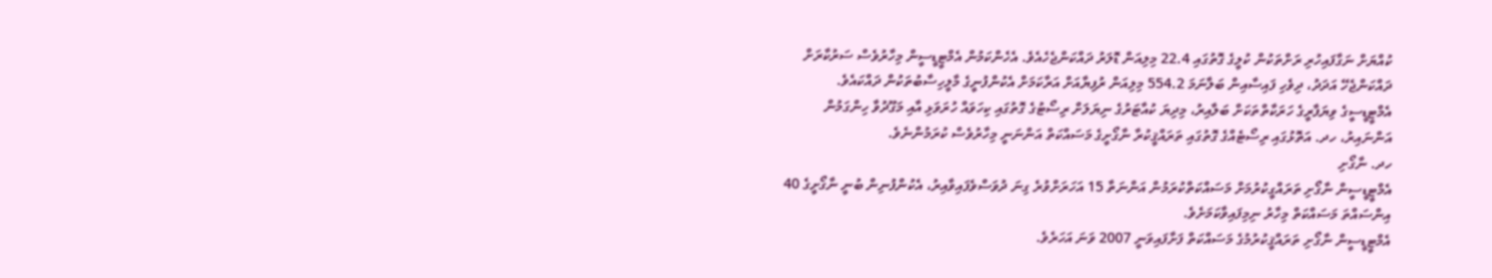ކުއްޔަށް ނަގާފައިހުރި ރަށްތަކުން ކުލީގެ ގޮތުގައި 22.4 މިލިއަން ޑޮލަރު ދައްކަންޖެހެއެވެ. އެހެންކަމުން އެމްޓީޑީސީން މިހާރުވެސް ސަރުކާރަށް ދައްކަންޖެހޭ އަދަދު، ދިވެހި ފައިސާއިން ބަލާނަމަ 554.2 މިލިއަން ރުފިޔާއަށް އަރާކަމަށް އެކުންފުނީގެ މާލީހިސާބުތަކުން ދައްކައެވެ.
އެމްޓީޑީސީގެ ވިޔަފާރީގެ ހަރަކާތްތަކަށް ބަލާއިރު، މިދިޔަ ކުއާޓަރުގެ ނިޔަލަށް ރިސޯޓުގެ ގޮތުގައި ކިހަވައް ހުރަވަޅި އާއި މަގޫދުވާ ހިންގަމުން އަންނައިރު، ހދ. އަތޮޅުގައި ރިސޯޓެއްގެ ގޮތުގައި ތަރައްޤީކުރާ ނާގޯށީގެ މަސައްކަތް އަންނަނީ މިހާރުވެސް ކުރަމުންނެވެ.
ހދ. ނާގޯށި
އެމްޓީޑީސީން ނާގޯށި ތަރައްގީކުރުމަށް މަސައްކަތްކުރަމުން އަންނަތާ 15 އަހަރަށްވުރެ ގިނަ ދުވަސްވެފައިވާއިރު، އެކުންފުނިން ބުނީ ނާގޯށީގެ 40 އިންސައްތަ މަސައްކަތް މިހާރު ނިމިފައިވާކަމަށެވެ.
އެމްޓީޑީސީން ނާގޯށި ތަރައްޤީކުރުމުގެ މަސައްކަތް ފަށާފައިވަނީ 2007 ވަނަ އަހަރެވެ.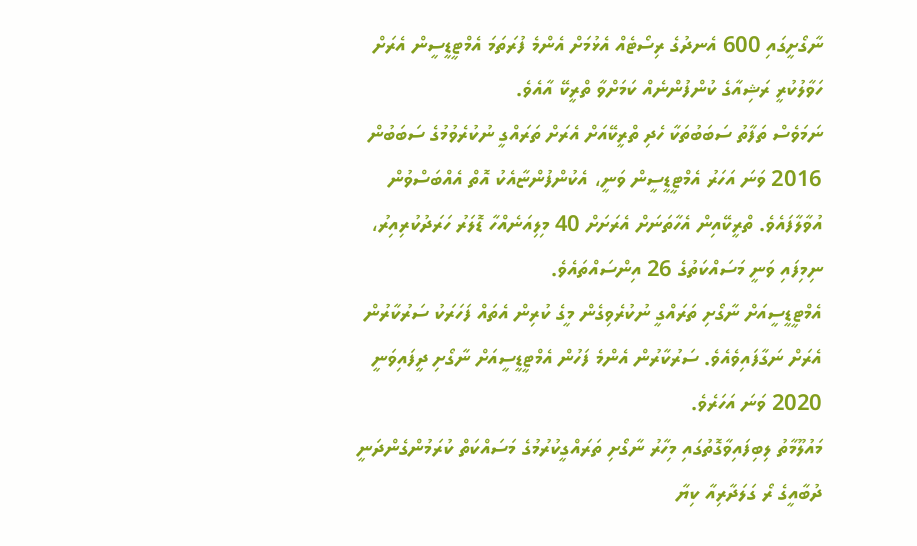ނާގޯށީގައި 600 އެނދުގެ ރިސޯޓެއް އެޅުމަށް އެންމެ ފުރަތަމަ އެމްޓީޑީސީން އެރަށް ހަވާލުކުރީ ރަޝިއާގެ ކުންފުންނެއް ކަމަށްވާ ތްރީކޭ އާއެވެ.
ނަމަވެސް ތަފާތު ސަބަބުތަކާ ހެދި ތްރީކޭއަށް އެރަށް ތަރައްގީ ނުކުރެވުމުގެ ސަބަބުން 2016 ވަނަ އަހަރު އެމްޓީޑީސީން ވަނީ، އެކުންފުންޏާއެކު އޮތް އެއްބަސްވުން އުވާލާފައެވެ. ތްރީކޭއިން އެހާތަނަށް އެރަށަށް 40 މިލިއަނެއްހާ ޑޮލަރު ހަރަދުކުރިއިރު، ނިމިފައި ވަނީ މަސައްކަތުގެ 26 އިންސައްތައެވެ.
އެމްޓީޑީސީއަށް ނާގޯށި ތަރައްގީ ނުކުރެވިގެން މީގެ ކުރިން އެތައް ފަހަރަކު ސަރުކާރުން އެރަށް ނަގާފައިވެއެވެ. ސަރުކާރުން އެންމެ ފަހުން އެމްޓީޑީސީއަށް ނާގޯށި ދީފައިވަނީ 2020 ވަނަ އަހަރެވެ.
މައުލޫމާތު ލިބިފައިވާގޮތުގައި މިހާރު ނާގޯށި ތަރައްގީކުރުމުގެ މަސައްކަތް ކުރަމުންގެންދަނީ ދުބާއީގެ ރޯ ގަލަދާރިއާ ކިޔާ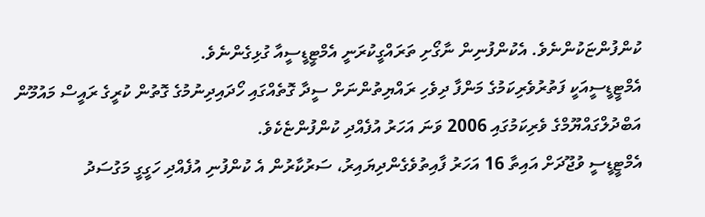ކުންފުންޏަކުންނެވެ. އެކުންފުނިން ނާގޯށި ތަރައްގީކުރަނީ އެމްޓީޑީސީއާ ގުޅިގެންނެވެ.
އެމްޓީޑީސީއަކީ ފަތުރުވެރިކަމުގެ މަންފާ ދިވެހި ރައްޔިތުންނަށް ސީދާ ގޮތެއްގައި ހޯދައިދިނުމުގެ ގޮތުން ކުރީގެ ރައީސް މައުމޫން އަބްދުލްގައްޔޫމްގެ ވެރިކަމުގައި 2006 ވަނަ އަހަރު އުފެއްދި ކުންފުންޏެކެވެ.
އެމްޓީޑީސީ ވުޖޫދަށް އައިތާ 16 އަހަރު ފާއިތުވެގެންދިޔައިރު، ސަރުކާރުން އެ ކުންފުނި އުފެއްދި ހަގީގީ މަގުސަދު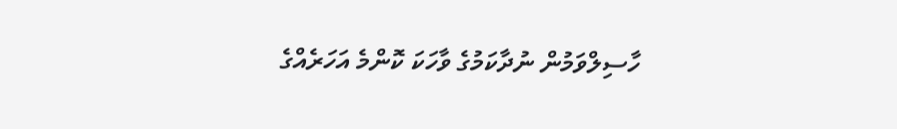ހާސިލްވަމުން ނުދާކަމުގެ ވާހަކަ ކޮންމެ އަހަރެއްގެ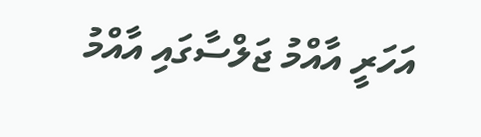އަހަރީ އާއްމު ޖަލްސާގައި އާއްމު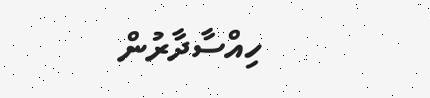ހިއްސާދާރުން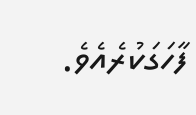ފާހަގަކުރެއެވެ.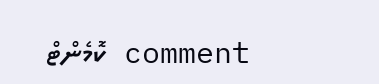comment ކޮމެންޓް